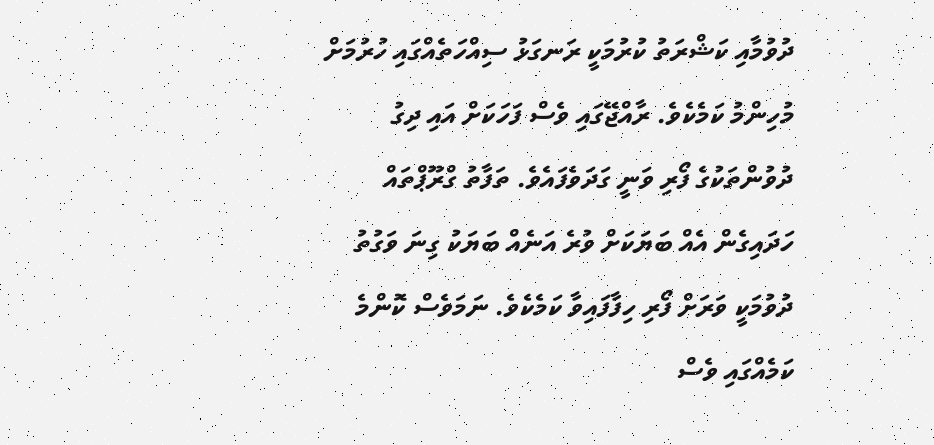ދުވުމާއި ކަޝްރަތު ކުރުމަކީ ރަނގަޅު ސިއްހަތެއްގައި ހުރުމަށް މުހިންމު ކަމެކެވެ. ރާއްޖޭގައި ވެސް ފަހަކަށް އައި ދިގު ދުވުންތަކުގެ ފޯރި ވަނީ ގަދަވެފައެވެ. ތަފާތު ގްރޫޕްތައް ހަދައިގެން އެއް ބަޔަކަށް ވުރެ އަނެއް ބަޔަކު ގިނަ ވަގުތު ދުވުމަކީ ވަރަށް ފޯރި ހިފާފައިވާ ކަމެކެވެ. ނަމަވެސް ކޮންމެ ކަމެއްގައި ވެސް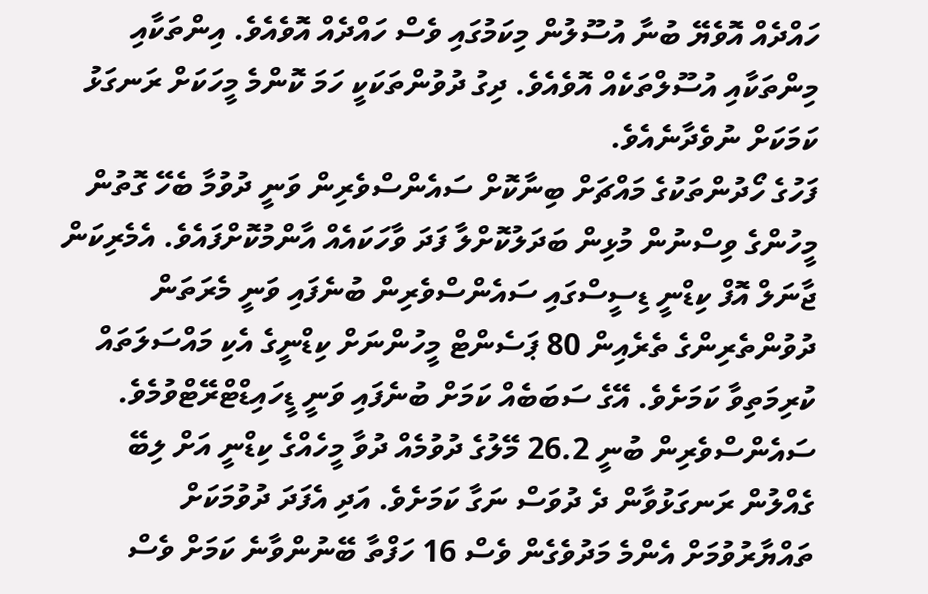ހައްދެއް އޮވެޔޭ ބުނާ އުސޫލުން މިކަމުގައި ވެސް ހައްދެއް އޮވެއެވެ. އިންތަކާއި މިންތަކާއި އުސޫލްތަކެއް އޮވެއެވެ. ދިގު ދުވުންތަކަކީ ހަމަ ކޮންމެ މީހަކަށް ރަނގަޅު ކަމަކަށް ނުވެދާނެއެވެ.
ފަހުގެ ހޯދުންތަކުގެ މައްޗަށް ބިނާކޮށް ސައެންސްވެރިން ވަނީ ދުވުމާ ބެހޭ ގޮތުން މީހުންގެ ވިސްނުން މުޅިން ބަދަލުކޮށްލާ ފަދަ ވާހަކައެއް އާންމުކޮށްފައެވެ. އެމެރިކަން ޖާނަލް އޮފް ކިޑްނީ ޑިސީސްގައި ސައެންސްވެރިން ބުނެފައި ވަނީ މެރަތަން ދުވުންތެރިންގެ ތެރެއިން 80 ޕަސެންޓް މީހުންނަށް ކިޑްނީގެ އެކި މައްސަލަތައް ކުރިމަތިވާ ކަމަށެވެ. އޭގެ ސަބަބެއް ކަމަށް ބުނެފައި ވަނީ ޑީހައިޑްޓްރޭޓްވުމެވެ.
ސައެންސްވެރިން ބުނީ 26.2 މޭލުގެ ދުވުމެއް ދުވާ މީހެއްގެ ކިޑްނީ އަށް ލިބޭ ގެއްލުން ރަނގަޅުވާން ދެ ދުވަސް ނަގާ ކަމަށެވެ. އަދި އެފަދަ ދުވުމަކަށް ތައްޔާރުވުމަށް އެންމެ މަދުވެގެން ވެސް 16 ހަފްތާ ބޭނުންވާނެ ކަމަށް ވެސް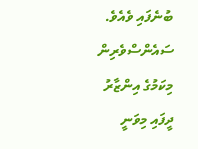ބުނެފައި ވެއެވެ.
ސައެންސްވެރިން މިކަމުގެ އިންޒާރު ދީފައި މިވަނީ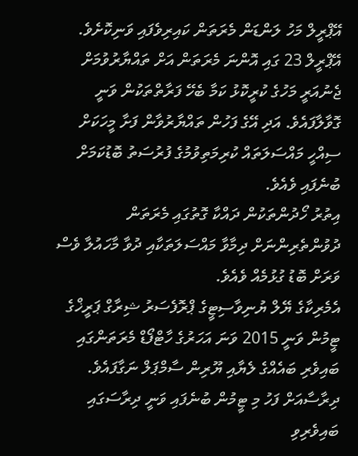އޭޕްރީލް މަހު ލަންޑަން މެރަތަން ކައިރިވެފައި ވަނިކޮށެވެ. އޭޕްރީލް 23 ގައި އޮންނަ މެރަތަން އަށް ތައްޔާރުވުމަށް ޖެނުއަރީ މަހުގެ ކުރީކޮޅު ކަމާ ބެހޭ ފަރާތްތަކުން ވަނީ ގޮވާލާފައެވެ. އަދި އޭގެ ފަހުން ތައްޔާރުވާން ފަށާ މީހަކަށް ސިއްހީ މައްސަލަތައް ކުރިމަތިވުމުގެ ފުރުސަތު ބޮޑުކަމަށް ބުނެފައި ވެއެވެ.
އިތުރު ހޯދުންތަކުން ދައްކާ ގޮތުގައި މެރަތަން ދުވުންތެރިންނަށް ދިމާވާ މައްސަލަތަކާއި ދުވާ މާހައުލާ ވެސް ވަރަށް ބޮޑު ގުޅުމެއް ވެއެވެ.
އެމެރިކާގެ ޔޭލް ޔުނިވާސިޓީގެ ޕްރޮފެސަރު ޝިރާގް ޕަރީޚްގެ ޓީމުން ވަނީ 2015 ވަނަ އަހަރުގެ ހާޓްފޯޑް މެރަތަންގައި ބައިވެރި ބައެއްގެ ލެޔާއި ޔޫރިން ސާމްޕަލް ނަގާފައެވެ. ދިރާސާއަށް ފަހު މި ޓީމުން ބުނެފައި ވަނީ ދިރާސަގައި ބައިވެރިވި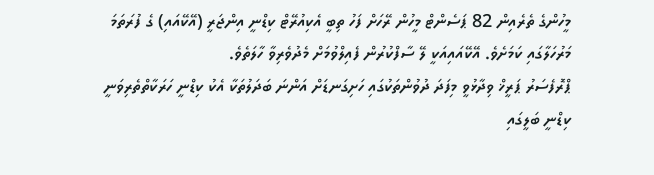މީހުންގެ ތެރެއިން 82 ޕަސެންޓް މީހުން ރޭހަށް ފަހު ތިބީ އެކިއުރޭޓް ކިޑްނީ އިންޖަރީ (އޭކޭއައި) ގެ ފުރަތަމަ މަރުހަލާގައި ކަމަށެވެ. އޭކޭއައިއަކީ ލޭ ސާފްކުރުން ފެއިލްވުމަށް މެދުވެރިވާ ހާލަތެވެ.
ޕްރޮފެސަރު ޕަރީޚް ވިދާޅުވީ މިފަދަ ދުވުންތަކުގައި ހަށިގަނޑަށް އަންނަ ބަދަލުތަކާ އެކު ކިޑްނީ ހަރަކާތްތެރިވަނީ ކިޑްނީ ބަލީގައި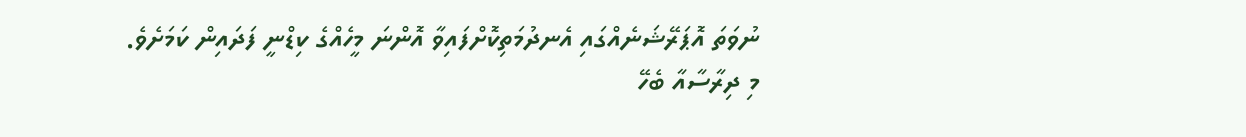ނުވަތަ އޮޕަރޭޝަނެއްގައި އެނދުމަތިކޮށްފައިވާ އޮންނަ މީހެއްގެ ކިޑްނީ ފަދައިން ކަމަށެވެ.
މި ދިރާސާއާ ބެހޭ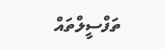ތަފްސީލްތައް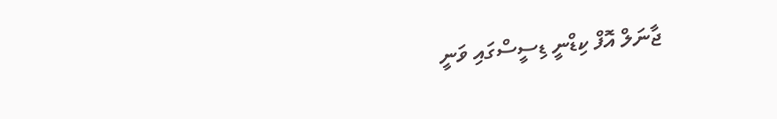ޖާނަލް އޮފް ކިޑްނީ ޑިސީސްގައި ވަނީ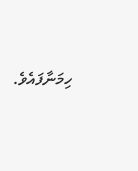ހިމަނާފައެވެ.